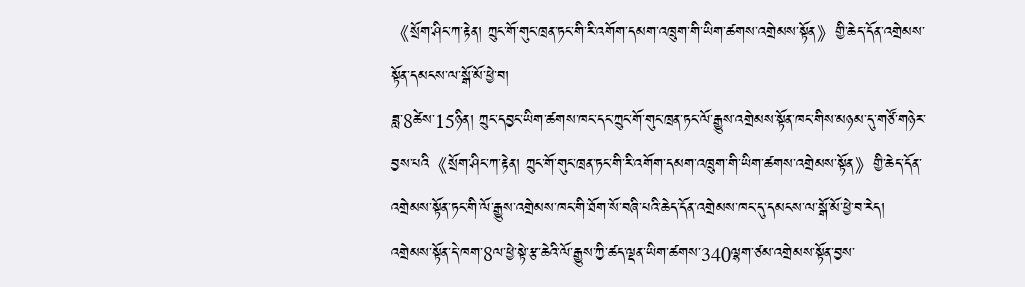《སྲོག་ཤིང་ཀ་རྟེན། ཀྲུང་གོ་གུང་ཁྲན་ཏང་གི་རི་འགོག་དམག་འཁྲུག་གི་ཡིག་ཚགས་འགྲེམས་སྟོན》གྱི་ཆེད་དོན་འགྲེམས་སྟོན་དམངས་ལ་སྒོ་མོ་ཕྱེ་བ།
ཟླ་8ཚེས་15ཉིན། ཀྲུང་དབྱང་ཡིག་ཚགས་ཁང་དང་ཀྲུང་གོ་གུང་ཁྲན་ཏང་ལོ་རྒྱུས་འགྲེམས་སྟོན་ཁང་གིས་མཉམ་དུ་གཙོ་གཉེར་བྱས་པའི《སྲོག་ཤིང་ཀ་རྟེན། ཀྲུང་གོ་གུང་ཁྲན་ཏང་གི་རི་འགོག་དམག་འཁྲུག་གི་ཡིག་ཚགས་འགྲེམས་སྟོན》གྱི་ཆེད་དོན་འགྲེམས་སྟོན་ཏང་གི་ལོ་རྒྱུས་འགྲེམས་ཁང་གི་ཐོག་སོ་བཞི་པའི་ཆེད་དོན་འགྲེམས་ཁང་དུ་དམངས་ལ་སྒོ་མོ་ཕྱེ་བ་རེད།
འགྲེམས་སྟོན་དེ་ཁག་8ལ་ཕྱེ་སྟེ་རྩ་ཆེའི་ལོ་རྒྱུས་ཀྱི་ཚད་ལྡན་ཡིག་ཚགས་340ལྷག་ཙམ་འགྲེམས་སྟོན་བྱས་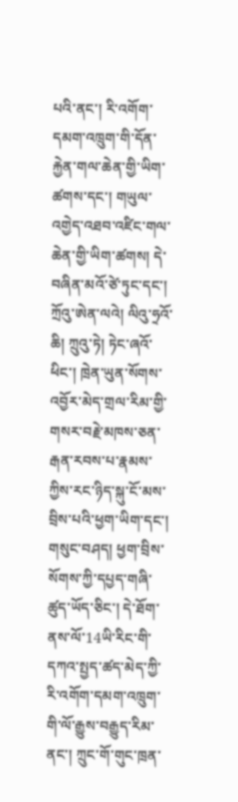པའི་ནང་། རི་འགོག་དམག་འཁྲུག་གི་དོན་རྐྱེན་གལ་ཆེན་གྱི་ཡིག་ཚགས་དང་། གཡུལ་འགྱེད་འཐབ་འཛིང་གལ་ཆེན་གྱི་ཡིག་ཚགས། དེ་བཞིན་མའོ་ཙེ་ཏུང་དང་། ཀྲོའུ་ཨེན་ལའེ། ལིའུ་ཧྲའོ་ཆི། ཀྲུའུ་ཏེ། ཏེང་ཞའོ་ཕིང་། ཁྲེན་ཡུན་སོགས་འབྱོར་མེད་གྲལ་རིམ་གྱི་གསར་བརྗེ་མཁས་ཅན་རྒན་རབས་པ་རྣམས་ཀྱིས་རང་ཉིད་སྐུ་ངོ་མས་བྲིས་པའི་ཕྱག་ཡིག་དང་། གསུང་བཤད། ཕྱག་བྲིས་སོགས་ཀྱི་དཔྱད་གཞི་ཚུད་ཡོད་ཅིང་། དེ་ཐོག་ནས་ལོ་14ཡི་རིང་གི་དཀའ་སྤྱད་ཚད་མེད་ཀྱི་རི་འགོག་དམག་འཁྲུག་གི་ལོ་རྒྱུས་བརྒྱུད་རིམ་ནང་། ཀྲུང་གོ་གུང་ཁྲན་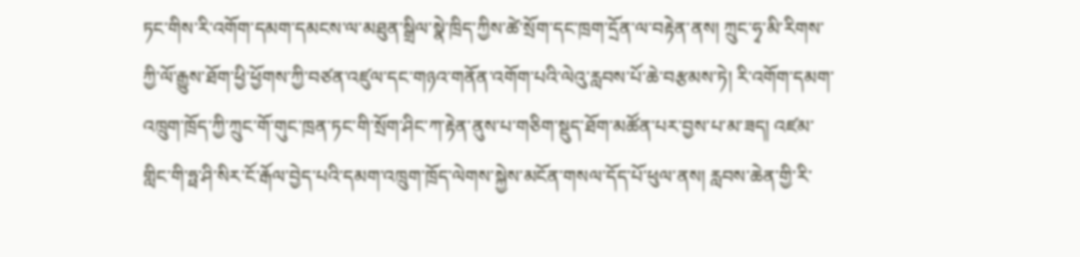ཏང་གིས་རི་འགོག་དམག་དམངས་ལ་མཐུན་སྒྲིལ་སྣེ་ཁྲིད་ཀྱིས་ཚེ་སྲོག་དང་ཁྲག་དྲོན་ལ་བརྟེན་ནས། ཀྲུང་ཧྭ་མི་རིགས་ཀྱི་ལོ་རྒྱུས་ཐོག་ཕྱི་ཕྱོགས་ཀྱི་བཙན་འཛུལ་དང་གཉའ་གནོན་འགོག་པའི་ལེའུ་རླབས་པོ་ཆེ་བརྩམས་ཏེ། རི་འགོག་དམག་འཁྲུག་ཁྲོད་ཀྱི་ཀྲུང་གོ་གུང་ཁྲན་ཏང་གི་སྲོག་ཤིང་ཀ་རྟེན་ནུས་པ་གཅིག་སྡུད་ཐོག་མཚོན་པར་བྱས་པ་མ་ཟད། འཛམ་གླིང་གི་ཧྥ་ཤི་སིར་ངོ་རྒོལ་བྱེད་པའི་དམག་འཁྲུག་ཁྲོད་ལེགས་སྐྱེས་མངོན་གསལ་དོད་པོ་ཕུལ་ནས། རླབས་ཆེན་གྱི་རི་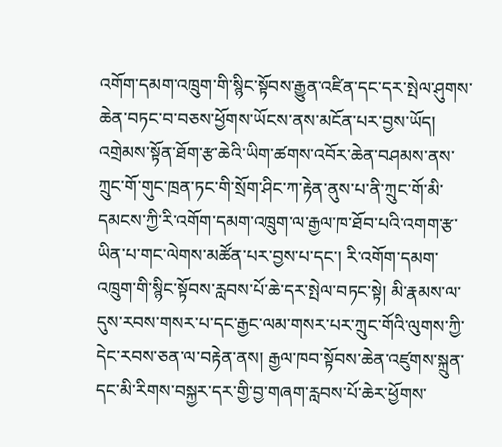འགོག་དམག་འཁྲུག་གི་སྙིང་སྟོབས་རྒྱུན་འཛིན་དང་དར་སྤེལ་ཤུགས་ཆེན་བཏང་བ་བཅས་ཕྱོགས་ཡོངས་ནས་མངོན་པར་བྱས་ཡོད།
འགྲེམས་སྟོན་ཐོག་རྩ་ཆེའི་ཡིག་ཚགས་འབོར་ཆེན་བཤམས་ནས་ཀྲུང་གོ་གུང་ཁྲན་ཏང་གི་སྲོག་ཤིང་ཀ་རྟེན་ནུས་པ་ནི་ཀྲུང་གོ་མི་དམངས་ཀྱི་རི་འགོག་དམག་འཁྲུག་ལ་རྒྱལ་ཁ་ཐོབ་པའི་འགག་རྩ་ཡིན་པ་གང་ལེགས་མཚོན་པར་བྱས་པ་དང་། རི་འགོག་དམག་འཁྲུག་གི་སྙིང་སྟོབས་རླབས་པོ་ཆེ་དར་སྤེལ་བཏང་སྟེ། མི་རྣམས་ལ་དུས་རབས་གསར་པ་དང་རྒྱང་ལམ་གསར་པར་ཀྲུང་གོའི་ལུགས་ཀྱི་དེང་རབས་ཅན་ལ་བརྟེན་ནས། རྒྱལ་ཁབ་སྟོབས་ཆེན་འཛུགས་སྐྲུན་དང་མི་རིགས་བསྐྱར་དར་གྱི་བྱ་གཞག་རླབས་པོ་ཆེར་ཕྱོགས་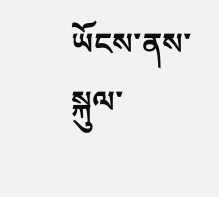ཡོངས་ནས་སྐུལ་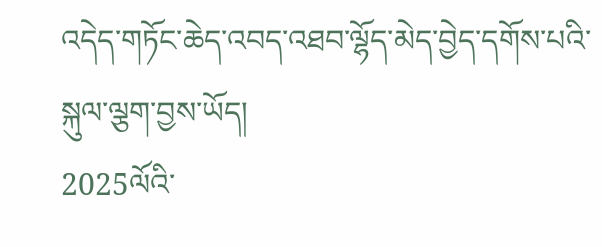འདེད་གཏོང་ཆེད་འབད་འཐབ་ལྷོད་མེད་བྱེད་དགོས་པའི་སྐུལ་ལྕག་བྱས་ཡོད།
2025ལོའི་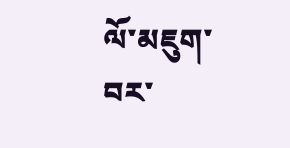ལོ་མཇུག་བར་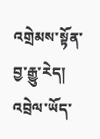འགྲེམས་སྟོན་བྱ་རྒྱུ་རེད།
འབྲེལ་ཡོད་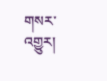གསར་འགྱུར།